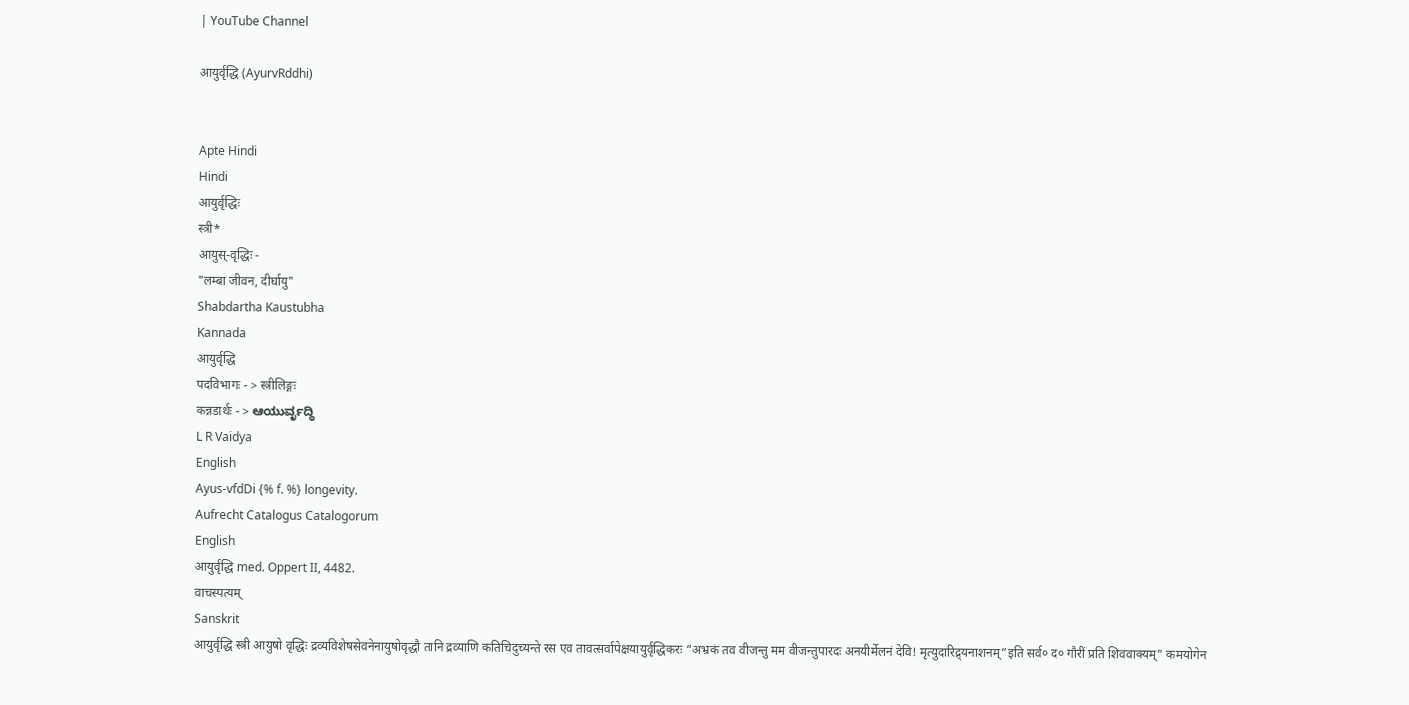| YouTube Channel

आयुर्वृद्धि (AyurvRddhi)


Apte Hindi
Hindi
आयुर्वृद्धिः
स्त्री*
आयुस्-वृद्धिः -
"लम्बा जीवन, दीर्घायु"
Shabdartha Kaustubha
Kannada
आयुर्वृद्धि
पदविभागः - > स्त्रीलिङ्गः
कन्नडार्थः - > ಆಯುರ್ವೃದ್ಧಿ
L R Vaidya
English
Ayus-vfdDi {% f. %} longevity.
Aufrecht Catalogus Catalogorum
English
आयुर्वृद्धि med. Oppert II, 4482.
वाचस्पत्यम्
Sanskrit
आयुर्वृद्धि स्त्री आयुषो वृद्धिः द्रव्यविशेषसेवनेनायुषोवृद्धौ तानि द्रव्याणि कतिचिदुच्यन्ते रस एव तावत्सर्वापेक्षयायुर्वृद्धिकरः “अभ्रकं तव वीजन्तु मम वीजन्तुपारदः अनयीर्मेलनं देवि! मृत्युदारिद्र्यनाशनम्”इति सर्व० द० गौरीं प्रति शिववाक्यम्” कमयोगेन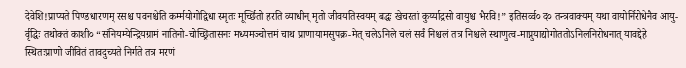देवेशि!प्राप्यते पिण्डधारणम् रसश्च पवनश्चेति कर्म्मयोगोद्विधा स्मृतः मूर्च्छितो हरति व्याधीन् मृतो जीवयतिस्वयम् बद्धः खेचरतां कुर्य्याद्रसो वायुश्च भैरवि!” इतिसर्व्व० द० तन्त्रवाक्यम् यथा वायोर्निरोधेनैव आयु-र्वृद्धिः तथोक्तं काशी० “संनियम्येन्द्रियग्रामं नातिनो-चोच्छ्रितासनः मध्यमञ्चोत्तमं चाथ प्राणायामसुपक्र-मेत् चलेऽनिले चलं सर्वं निश्चलं तत्र निश्चले स्थाणुत्व-माप्नुयाद्योगोततोऽनिलनिरोधनात् यावद्देहे स्थितःप्राणो जीवितं तावदुच्यते निर्गते तत्र मरणं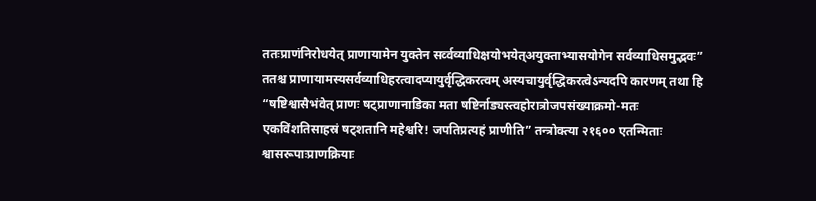ततःप्राणंनिरोधयेत् प्राणायामेन युक्तेन सर्व्वव्याधिक्षयोभयेत्अयुक्ताभ्यासयोगेन सर्वव्याधिसमुद्भवः” ततश्च प्राणायामस्यसर्वव्याधिहरत्वादप्यायुर्वृद्धिकरत्वम् अस्यचायुर्वृद्धिकरत्वेऽन्यदपि कारणम् तथा हि “षष्टिश्वासैभंवेत् प्राणः षट्प्राणानाडिका मता षष्टिर्नाड्यस्त्वहोरात्रोजपसंख्याक्रमो-मतः एकविंशतिसाहस्रं षट्शतानि महेश्वरि! जपतिप्रत्यहं प्राणीति” तन्त्रोक्त्या २१६०० एतन्मिताः श्वासरूपाःप्राणक्रियाः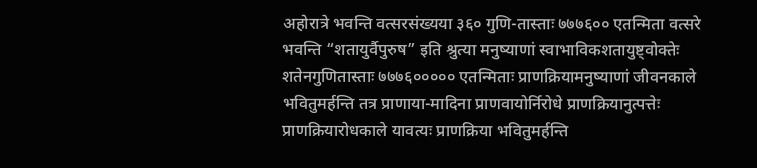अहोरात्रे भवन्ति वत्सरसंख्यया ३६० गुणि-तास्ताः ७७७६०० एतन्मिता वत्सरे भवन्ति “शतायुर्वैपुरुष” इति श्रुत्या मनुष्याणां स्वाभाविकशतायुष्ट्वोक्तेः शतेनगुणितास्ताः ७७७६००००० एतन्मिताः प्राणक्रियामनुष्याणां जीवनकाले भवितुमर्हन्ति तत्र प्राणाया-मादिना प्राणवायोर्निरोधे प्राणक्रियानुत्पत्तेः प्राणक्रियारोधकाले यावत्यः प्राणक्रिया भवितुमर्हन्ति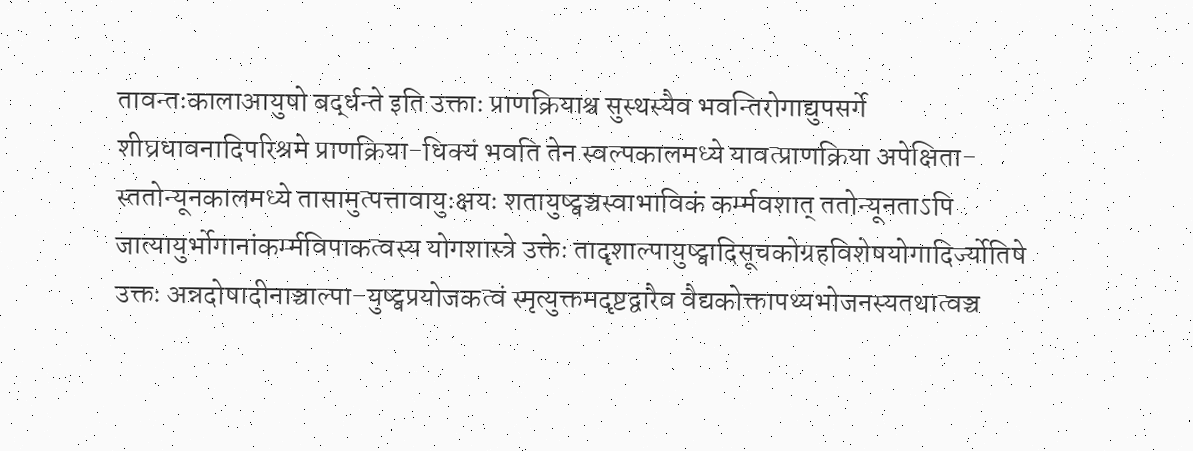तावन्तःकालाआयुषो बर्द्धन्ते इति उक्ताः प्राणक्रियाश्च सुस्थस्यैव भवन्तिरोगाद्युपसर्गे शीघ्रधावनादिपरिश्रमे प्राणक्रिया-धिक्यं भवति तेन स्वल्पकालमध्ये यावत्प्राणक्रिया अपेक्षिता-स्ततोन्यूनकालमध्ये तासामुत्पत्तावायुःक्षयः शतायुष्ट्वञ्चस्वाभाविकं कर्म्मवशात् ततोन्यूनताऽपि जात्यायुर्भोगानांकर्म्मविपाकत्वस्य योगशास्त्रे उक्तेः तादृशाल्पायुष्ट्वादिसूचकोग्रहविशेषयोगादिर्ज्योतिषे उक्तः अन्नदोषादीनाञ्चाल्पा-युष्ट्वप्रयोजकत्वं स्मृत्युक्तमदृष्टद्वारैव वैद्यकोक्तापथ्यभोजनस्यतथात्वञ्च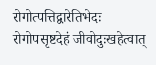रोगोत्पत्तिद्वारेतिभेदः रोगोपसृष्टदेहं जीवोदुःखहेत्वात्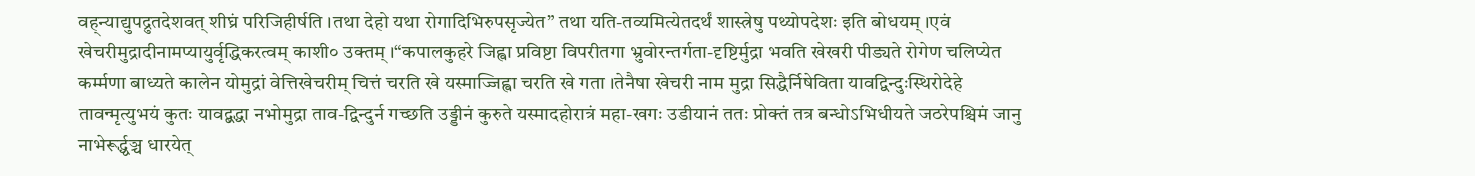वह्न्याद्युपद्रुतदेशवत् शीघ्रं परिजिहीर्षति ।तथा देहो यथा रोगादिभिरुपसृज्येत” तथा यति-तव्यमित्येतदर्थं शास्त्रेषु पथ्योपदेशः इति बोधयम् ।एवं खेचरीमुद्रादीनामप्यायुर्वृद्धिकरत्वम् काशी० उक्तम् ।“कपालकुहरे जिह्वा प्रविष्टा विपरीतगा भ्रुवोरन्तर्गता-दृष्टिर्मुद्रा भवति खेखरी पीड्यते रोगेण चलिप्येत कर्म्मणा बाध्यते कालेन योमुद्रां वेत्तिखेचरीम् चित्तं चरति खे यस्माज्जिह्वा चरति खे गता ।तेनैषा खेचरी नाम मुद्रा सिद्धैर्निषेविता यावद्विन्दुःस्थिरोदेहे तावन्मृत्युभयं कुतः यावद्बद्धा नभोमुद्रा ताव-द्विन्दुर्न गच्छति उड्डीनं कुरुते यस्मादहोरात्रं महा-खगः उडीयानं ततः प्रोक्तं तत्र बन्धोऽभिधीयते जठरेपश्चिमं जानु नाभेरूर्द्ध्वञ्च धारयेत्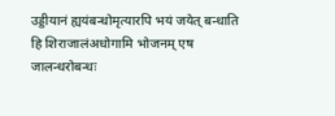उड्डीयानं ह्ययंबन्धोमृत्यारपि भयं जयेत् बन्धाति हि शिराजालंअधोगामि भोजनम् एष जालन्धरोबन्धः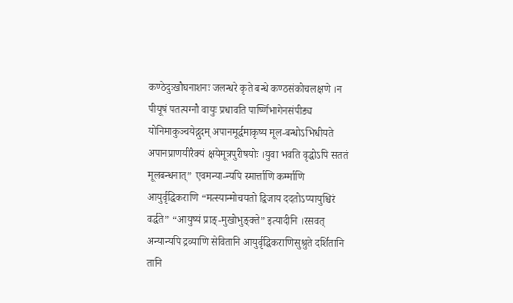कण्ठेदुःखौघनाशनः जलन्धरे कृते बन्धे कण्ठसंकोचलक्षणे ।न पीयूषं पतत्यग्नौ वायुः प्रधावति पार्ष्णिभागेनसंपीड्य योनिमाकुञ्चयेद्गुदम् अपानमूर्द्धमाकृष्य मूल-बन्धोऽभिधीयते अपानप्राणयीरैक्यं क्षयेमूत्रपुरीषयोः ।युवा भवति वृद्धोऽपि सततं मूलबन्धनात्” एवमन्या-न्यपि स्मार्त्ताणि कर्म्माणि आयुर्वृद्धिकराणि “मत्स्यान्मोचयतो द्विजाय ददतोऽप्यायुश्चिरं वर्द्धते” “आयुष्यं प्राङ्-मुखोभुङ्क्ते” इत्यादीनि ।रसवत् अन्यान्यपि द्रव्याणि सेवितानि आयुर्वृद्धिकराणिसुश्रुते दर्शितानि तानि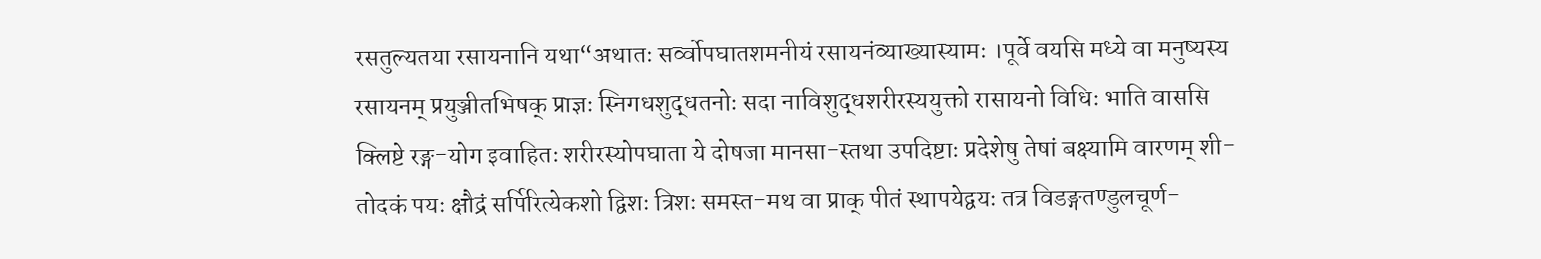रसतुल्यतया रसायनानि यथा“अथातः सर्व्वोपघातशमनीयं रसायनंव्याख्यास्यामः ।पूर्वे वयसि मध्ये वा मनुष्यस्य रसायनम् प्रयुञ्जीतभिषक् प्राज्ञः स्निगधशुद्धतनोः सदा नाविशुद्धशरीरस्ययुक्तो रासायनो विधिः भाति वाससि क्लिष्टे रङ्ग-योग इवाहितः शरीरस्योपघाता ये दोषजा मानसा-स्तथा उपदिष्टाः प्रदेशेषु तेषां बक्ष्यामि वारणम् शी-तोदकं पयः क्षौद्रं सर्पिरित्येकशो द्विशः त्रिशः समस्त-मथ वा प्राक् पीतं स्थापयेद्वयः तत्र विडङ्गतण्डुलचूर्ण-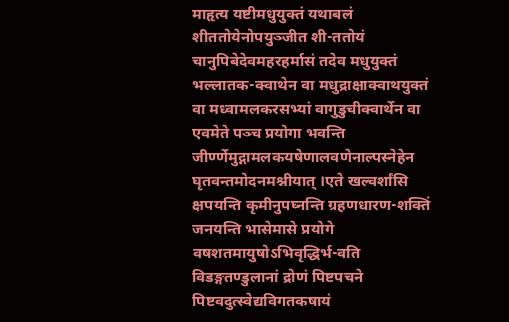माहृत्य यष्टीमधुयुक्तं यथाबलं शीततोयेनोपयुञ्जीत शी-ततोयं चानुपिबेदेवमहरहर्मासं तदेव मधुयुक्तं भल्लातक-क्वाथेन वा मधुद्राक्षाक्वाथयुक्तं वा मध्वामलकरसभ्यां वागुडुचीक्वार्थेन वा एवमेते पञ्च प्रयोगा भवन्ति जीर्ण्णेमुद्गामलकयषेणालवणेनाल्पस्नेहेन घृतवन्तमोदनमश्नीयात् ।एते खल्वर्शांसि क्षपयन्ति कृमीनुपघ्नन्ति ग्रहणधारण-शक्तिं जनयन्ति भासेमासे प्रयोगे वषशतमायुषोऽभिवृद्धिर्भ-वति विडङ्गतण्डुलानां द्रोणं पिष्टपचने पिष्टवदुत्स्वेद्यविगतकषायं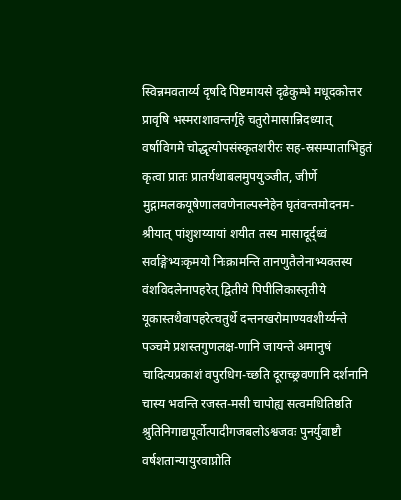स्विन्नमवतार्य्य दृषदि पिष्टमायसे दृढेकुम्भे मधूदकोत्तर प्रावृषि भस्मराशावन्तर्गृहे चतुरोमासान्निदध्यात् वर्षाविगमे चोद्धृत्योपसंस्कृतशरीरः सह-स्रसम्पाताभिहुतं कृत्वा प्रातः प्रातर्यथाबलमुपयुञ्जीत, जीर्णे मुद्गामलकयूषेणालवणेनाल्पस्नेहेन घृतंवन्तमोदनम-श्रीयात् पांशुशय्यायां शयीत तस्य मासादूर्द्ध्वं सर्वाङ्गेभ्यःकृमयो निःक्रामन्ति तानणुतैलेनाभ्यक्तस्य वंशविदलेनापहरेत् द्वितीये पिपीलिकास्तृतीये यूकास्तथैवापहरेत्चतुर्थे दन्तनखरोमाण्यवशीर्य्यन्ते पञ्चमे प्रशस्तगुणलक्ष-णानि जायन्ते अमानुषं चादित्यप्रकाशं वपुरधिग-च्छति दूराच्छ्रवणानि दर्शनानि चास्य भवन्ति रजस्त-मसी चापोह्य सत्वमधितिष्ठति श्रुतिनिगाद्यपूर्वोत्पादीगजबलोऽश्वजवः पुनर्युवाष्टौ वर्षशतान्यायुरवाप्नोति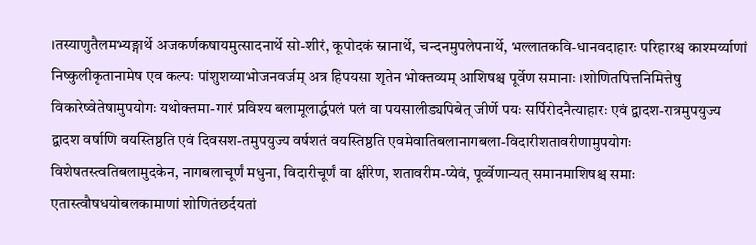।तस्याणुतैलमभ्यङ्गार्थे अजकर्णकषायमुत्सादनार्थे सो-शीरं, कूपोदकं स्नानार्थे, चन्दनमुपलेपनार्थे, भल्लातकवि-धानवदाहारः परिहारश्च काश्मर्य्याणां निष्कुलीकृतानामेष एव कल्पः पांशुशय्याभोजनवर्जम् अत्र हिपयसा शृतेन भोक्तव्यम् आशिषश्च पूर्वेण समानाः ।शोणितपित्तनिमित्तेषु विकारेष्वेतेषामुपयोगः यथोक्तमा-गारं प्रविश्य बलामूलार्द्धपलं पलं वा पयसालीड्यपिबेत् जीर्णे पयः सर्पिरोदनैत्याहारः एवं द्वादश-रात्रमुपयुज्य द्वादश वर्षाणि वयस्तिष्ठति एवं दिवसश-तमुपयुज्य वर्षशतं वयस्तिष्ठति एवमेवातिबलानागबला-विदारीशतावरीणामुपयोगः विशेषतस्त्वतिबलामुदकेन, नागबलाचूर्णं मधुना, विदारीचूर्णं वा क्षीरेण, शतावरीम-प्येवं, पूर्व्वेणान्यत् समानमाशिषश्च समाः एतास्त्वौषधयोबलकामाणां शोणितंछर्दयतां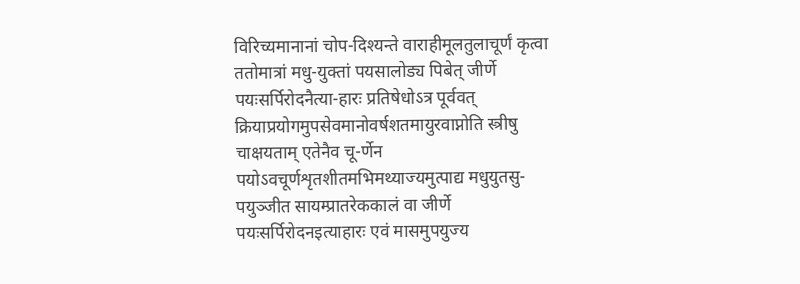विरिच्यमानानां चोप-दिश्यन्ते वाराहीमूलतुलाचूर्णं कृत्वा ततोमात्रां मधु-युक्तां पयसालोड्य पिबेत् जीर्णे पयःसर्पिरोदनैत्या-हारः प्रतिषेधोऽत्र पूर्ववत् क्रियाप्रयोगमुपसेवमानोवर्षशतमायुरवाप्नोति स्त्रीषु चाक्षयताम् एतेनैव चू-र्णेन पयोऽवचूर्णशृतशीतमभिमथ्याज्यमुत्पाद्य मधुयुतसु-पयुञ्जीत सायम्प्रातरेककालं वा जीर्णे पयःसर्पिरोदनइत्याहारः एवं मासमुपयुज्य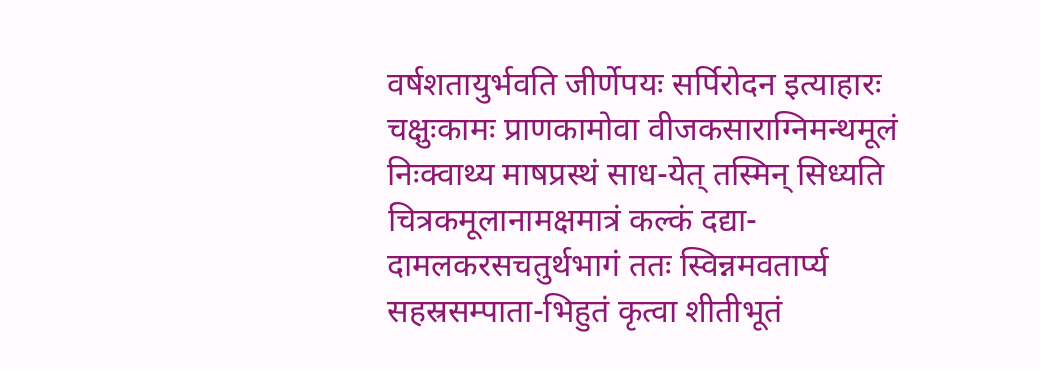वर्षशतायुर्भवति जीर्णेपयः सर्पिरोदन इत्याहारः चक्षुःकामः प्राणकामोवा वीजकसाराग्निमन्थमूलं निःक्वाथ्य माषप्रस्थं साध-येत् तस्मिन् सिध्यति चित्रकमूलानामक्षमात्रं कल्कं दद्या-दामलकरसचतुर्थभागं ततः स्विन्नमवतार्प्य सहस्रसम्पाता-भिहुतं कृत्वा शीतीभूतं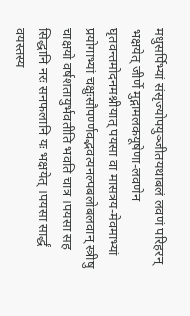मधुसर्पिभ्यां संसृज्योपयुञ्जीतयथाबलं लवणं परिहरन् भक्षयेत् जीर्णे मुद्गामलकयूषेणा-लवणेन घृतवन्तमोदनमश्नीयात् पयसा वा मासत्रय-मेवमाभ्यां प्रयोगाभ्यां चक्षुःसौपर्ण्णवद्भवत्यनल्पबलोबलवान् स्त्रीषु चाक्षयो वर्षशतायुर्भवतीति भवति चात्र ।पयसा सह सिद्धानि नरः सनफलानि यः भक्षयेत् ।पयसा सार्द्धं वयस्तस्य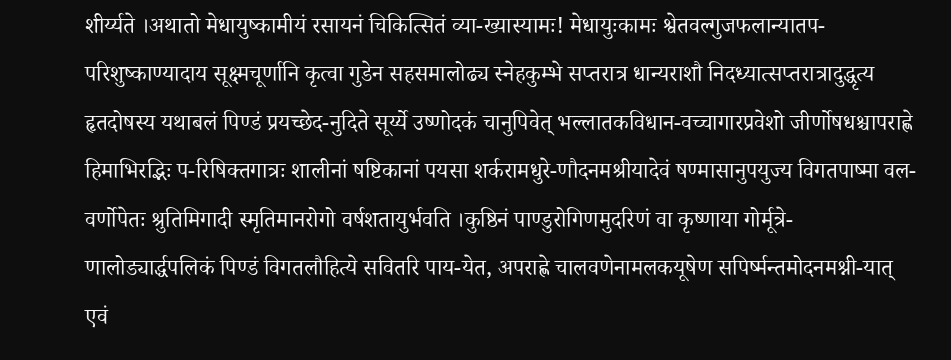शीर्य्यते ।अथातो मेधायुष्कामीयं रसायनं चिकित्सितं व्या-ख्यास्यामः! मेधायुःकामः श्वेतवल्गुजफलान्यातप-परिशुष्काण्यादाय सूक्ष्मचूर्णानि कृत्वा गुडेन सहसमालोढ्य स्नेहकुम्भे सप्तरात्र धान्यराशौ निदध्यात्सप्तरात्रादुद्धृत्य हृतदोषस्य यथाबलं पिण्डं प्रयच्छेद-नुदिते सूर्य्ये उष्णोदकं चानुपिवेत् भल्लातकविधान-वच्चागारप्रवेशो जीर्णोषधश्चापराह्णे हिमाभिरद्भिः प-रिषिक्तगात्रः शालीनां षष्टिकानां पयसा शर्करामधुरे-णौदनमश्रीयादेवं षण्मासानुपयुज्य विगतपाष्मा वल-वर्णोपेतः श्रुतिमिगादी स्मृतिमानरोगो वर्षशतायुर्भवति ।कुष्ठिनं पाण्डुरोगिणमुदरिणं वा कृष्णाया गोर्मूत्रे-णालोड्यार्द्धपलिकं पिण्डं विगतलौहित्ये सवितरि पाय-येत, अपराह्णे चालवणेनामलकयूषेण सपिर्ष्मन्तमोदनमश्नी-यात् एवं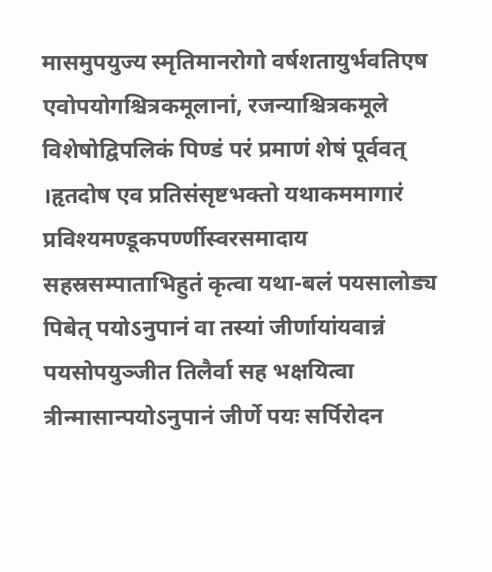मासमुपयुज्य स्मृतिमानरोगो वर्षशतायुर्भवतिएष एवोपयोगश्चित्रकमूलानां, रजन्याश्चित्रकमूले विशेषोद्विपलिकं पिण्डं परं प्रमाणं शेषं पूर्ववत् ।हृतदोष एव प्रतिसंसृष्टभक्तो यथाकममागारं प्रविश्यमण्डूकपर्ण्णीस्वरसमादाय सहस्रसम्पाताभिहुतं कृत्वा यथा-बलं पयसालोड्य पिबेत् पयोऽनुपानं वा तस्यां जीर्णायांयवान्नं पयसोपयुञ्जीत तिलैर्वा सह भक्षयित्वा त्रीन्मासान्पयोऽनुपानं जीर्णे पयः सर्पिरोदन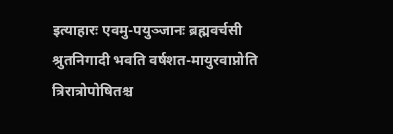इत्याहारः एवमु-पयुञ्जानः ब्रह्मवर्चसी श्रुतनिगादी भवति वर्षशत-मायुरवाप्नोति त्रिरात्रोपोषितश्च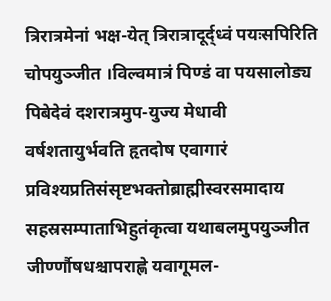त्रिरात्रमेनां भक्ष-येत् त्रिरात्रादूर्द्ध्वं पयःसपिरिति चोपयुञ्जीत ।विल्वमात्रं पिण्डं वा पयसालोड्य पिबेदेवं दशरात्रमुप-युज्य मेधावी वर्षशतायुर्भवति हृतदोष एवागारं प्रविश्यप्रतिसंसृष्टभक्तोब्राह्मीस्वरसमादाय सहस्रसम्पाताभिहुतंकृत्वा यथाबलमुपयुञ्जीत जीर्ण्णौषधश्चापराह्णे यवागूमल-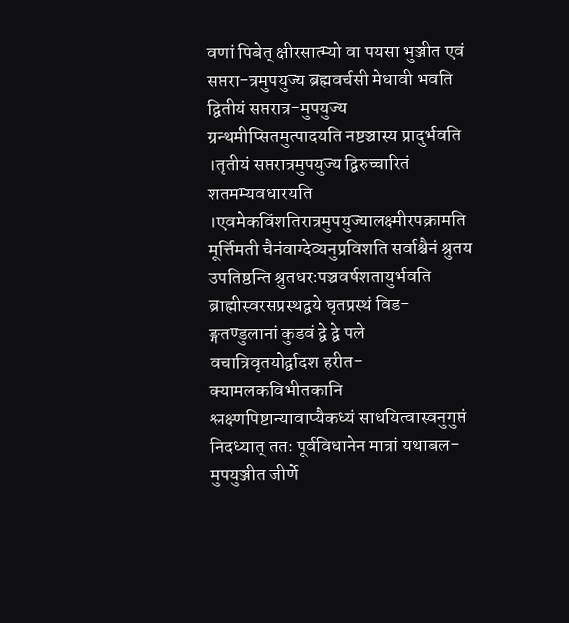वणां पिबेत् क्षीरसात्म्यो वा पयसा भुञ्जीत एवं सप्तरा-त्रमुपयुज्य ब्रह्मवर्चसी मेधावी भवति द्वितीयं सप्तरात्र-मुपयुज्य ग्रन्थमीप्सितमुत्पादयति नष्टञ्चास्य प्रादुर्भवति ।तृतीयं सप्तरात्रमुपयुज्य द्विरुच्चारितं शतमम्यवधारयति ।एवमेकविंशतिरात्रमुपयुज्यालक्ष्मीरपक्रामति मूर्त्तिमती चैनंवाग्देव्यनुप्रविशति सर्वाश्चैनं श्रुतय उपतिष्ठन्ति श्रुतधरःपञ्चवर्षशतायुर्भवति ब्राह्मीस्वरसप्रस्थद्वये घृतप्रस्थं विड-ङ्गतण्डुलानां कुडवं द्वे द्वे पले वचात्रिवृतयोर्द्वादश हरीत-क्यामलकविभीतकानि श्लक्ष्णपिष्टान्यावाप्यैकध्यं साधयित्वास्वनुगुप्तं निदध्यात् ततः पूर्वविधानेन मात्रां यथाबल-मुपयुञ्जीत जीर्णे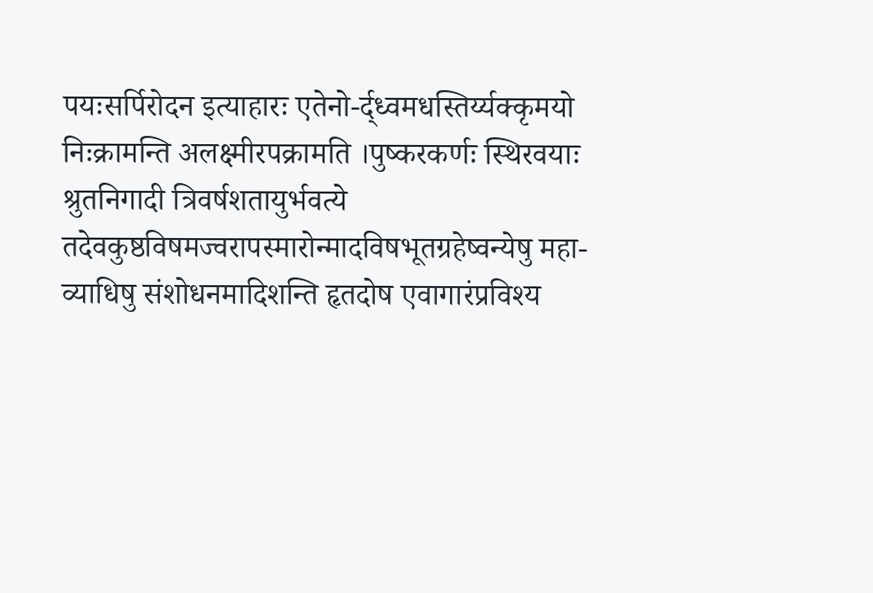पयःसर्पिरोदन इत्याहारः एतेनो-र्द्ध्वमधस्तिर्य्यक्कृमयो निःक्रामन्ति अलक्ष्मीरपक्रामति ।पुष्करकर्णः स्थिरवयाः श्रुतनिगादी त्रिवर्षशतायुर्भवत्ये तदेवकुष्ठविषमज्वरापस्मारोन्मादविषभूतग्रहेष्वन्येषु महा-व्याधिषु संशोधनमादिशन्ति हृतदोष एवागारंप्रविश्य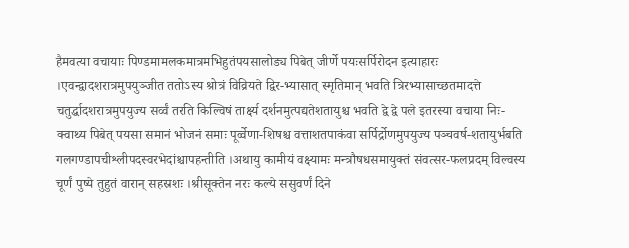हैमवत्या वचायाः पिण्डमामलकमात्रमभिहुतंपयसालोड्य पिबेत् जीर्णे पयःसर्पिरोदन इत्याहारः ।एवन्द्वादशरात्रमुपयुञ्जीत ततोऽस्य श्रोत्रं विव्रियते द्विर-भ्यासात् स्मृतिमान् भवति त्रिरभ्यासाच्छतमादत्ते चतुर्द्धादशरात्रमुपयुज्य सर्व्वं तरति किल्विषं तार्क्ष्य दर्शनमुत्पद्यतेशतायुश्च भवति द्वे द्वे पले इतरस्या वचाया निः-क्वाथ्य पिबेत् पयसा समानं भोजनं समाः पूर्व्वेणा-शिषश्च वत्ताशतपाकंवा सर्पिर्द्रोणमुपयुज्य पञ्चवर्ष-शतायुर्भबति गलगण्डापचीश्लीपदस्वरभेदांश्चापहन्तीति ।अथायु कामीयं वक्ष्यामः मन्त्रौषधसमायुक्तं संवत्सर-फलप्रदम् विल्वस्य चूर्णं पुष्ये तुहुतं वारान् सहस्रशः ।श्रीसूक्तेन नरः कल्ये ससुवर्णं दिने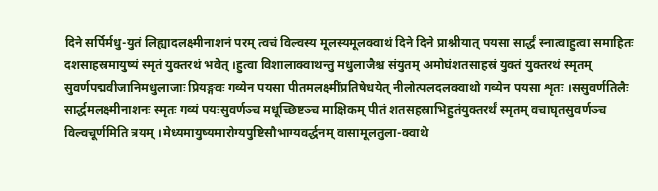दिने सर्पिर्मधु-युतं लिह्यादलक्ष्मीनाशनं परम् त्वचं विल्वस्य मूलस्यमूलक्वाथं दिने दिने प्राश्नीयात् पयसा सार्द्धं स्नात्वाहुत्वा समाहितः दशसाहस्रमायुष्यं स्मृतं युक्तरथं भवेत् ।हुत्वा विशालाक्वाथन्तु मधुलाजैश्च संयुतम् अमोघंशतसाहस्रं युक्तं युक्तरथं स्मृतम् सुवर्णपद्मवीजानिमधुलाजाः प्रियङ्गवः गव्येन पयसा पीतमलक्ष्मींप्रतिषेधयेत् नीलोत्पलदलक्वाथो गव्येन पयसा शृतः ।ससुवर्णतिलैः सार्द्धमलक्ष्मीनाशनः स्मृतः गव्यं पयःसुवर्णञ्च मधूच्छिष्टञ्च माक्षिकम् पीतं शतसहस्राभिहुतंयुक्तरर्थं स्मृतम् वचाघृतसुवर्णञ्च विल्वचूर्णमिति त्रयम् ।मेध्यमायुष्यमारोग्यपुष्टिसौभाग्यवर्द्धनम् वासामूलतुला-क्वाथे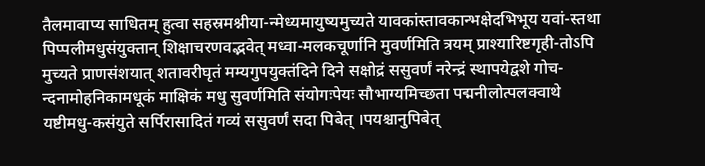तैलमावाप्य साधितम् हुत्वा सहस्रमश्नीया-न्मेध्यमायुष्यमुच्यते यावकांस्तावकान्भक्षेदभिभूय यवां-स्तथा पिप्पलीमधुसंयुक्तान् शिक्षाचरणवद्भवेत् मध्वा-मलकचूर्णानि मुवर्णमिति त्रयम् प्राश्यारिष्टगृही-तोऽपि मुच्यते प्राणसंशयात् शतावरीघृतं मम्यगुपयुक्तंदिने दिने सक्षोद्रं ससुवर्णं नरेन्द्रं स्थापयेद्वशे गोच-न्दनामोहनिकामधूकं माक्षिकं मधु सुवर्णमिति संयोगःपेयः सौभाग्यमिच्छता पद्मनीलोत्पलक्वाथे यष्टीमधु-कसंयुते सर्पिरासादितं गव्यं ससुवर्णं सदा पिबेत् ।पयश्चानुपिबेत्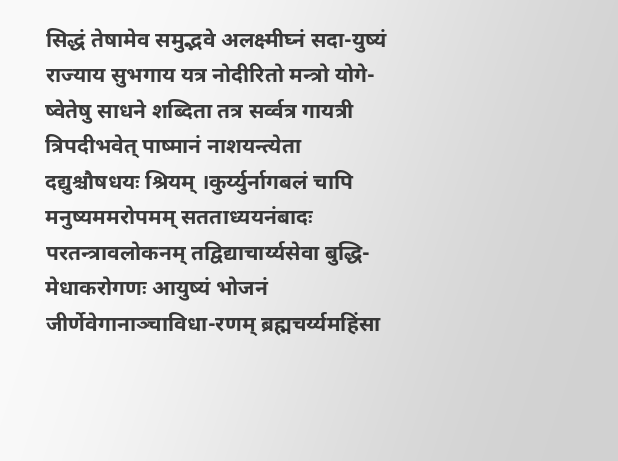सिद्धं तेषामेव समुद्भवे अलक्ष्मीघ्नं सदा-युष्यं राज्याय सुभगाय यत्र नोदीरितो मन्त्रो योगे-ष्वेतेषु साधने शब्दिता तत्र सर्व्वत्र गायत्री त्रिपदीभवेत् पाष्मानं नाशयन्त्येता दद्युश्चौषधयः श्रियम् ।कुर्य्युर्नागबलं चापि मनुष्यममरोपमम् सतताध्ययनंबादः परतन्त्रावलोकनम् तद्विद्याचार्य्यसेवा बुद्धि-मेधाकरोगणः आयुष्यं भोजनं जीर्णेवेगानाञ्चाविधा-रणम् ब्रह्मचर्य्यमहिंसा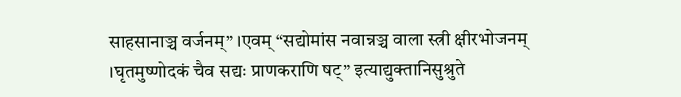साहसानाञ्च वर्जनम्” ।एवम् “सद्योमांस नवान्नञ्च वाला स्त्री क्षीरभोजनम् ।घृतमुष्णोदकं चैव सद्यः प्राणकराणि षट्” इत्याद्युक्तानिसुश्रुते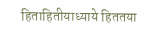हिताहितीयाध्याये हिततया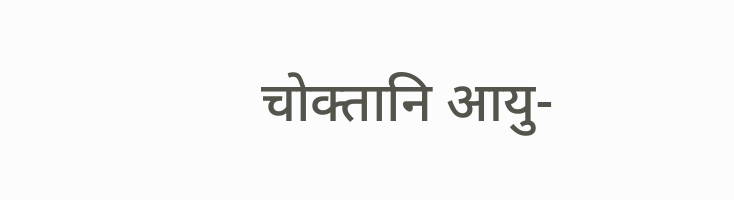चोक्तानि आयु-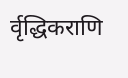र्वृद्धिकराणि